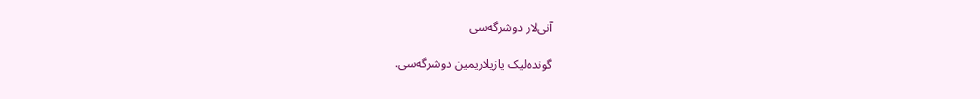آنی‌لار دوشرگه‌سی

گونده‌لیک یازیلاریمین دوشرگه‌سی.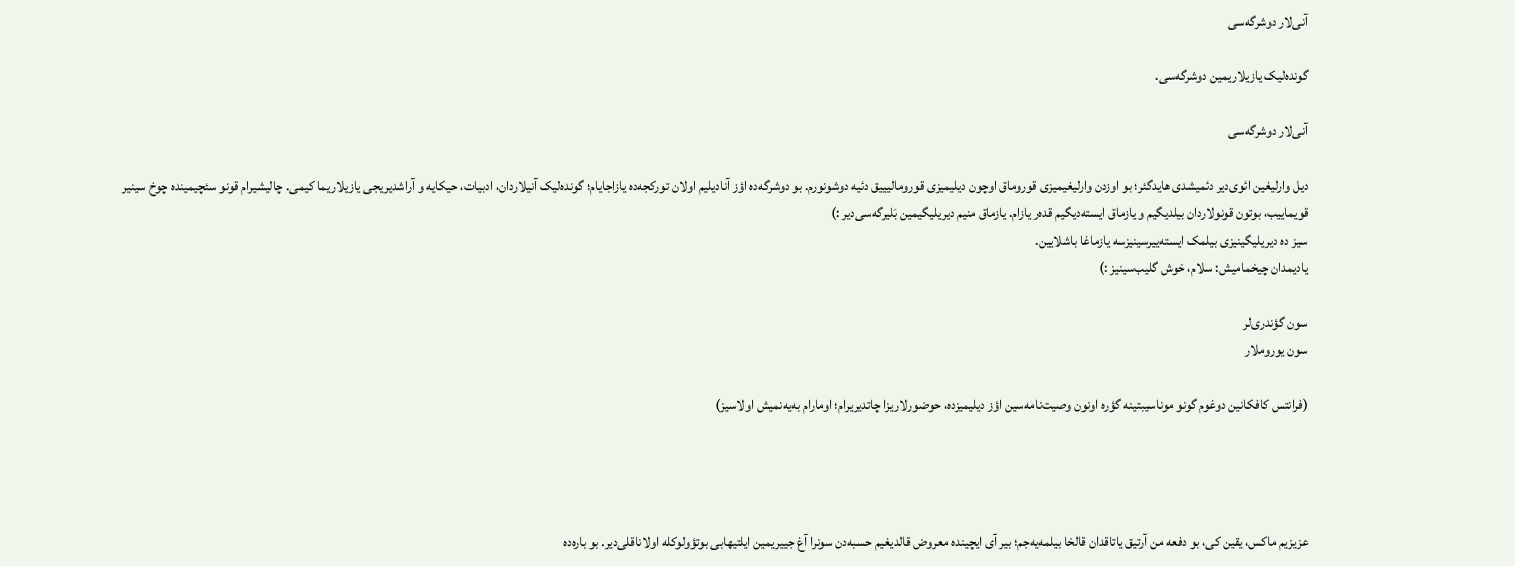آنی‌لار دوشرگه‌سی

گونده‌لیک یازیلاریمین دوشرگه‌سی.

آنی‌لار دوشرگه‌سی

دیل وارلیغین ائوی‌دیر دئمیشدی هایدگئر؛ بو اوزدن وارلیغیمیزی قوروماق اوچون دیلیمیزی قورومالیییق دئیه دوشونورم. بو دوشرگه‌ده اؤز آنادیلیم اولان تورکجه‌ده یازاجایام؛ گونده‌لیک آنیلاردان، ادبیات، حیکایه و آراشدیریجی یازیلاریما کیمی. چالیشیرام قونو سئچیمینده چوخ سینیر قویماییب، بوتون قونولاردان بیلدیگیم و یازماق ایسته‌دیگیم قده‌ر یازام. یازماق منیم دیریلیگیمین بَلیرگه‌سی‌دیر :)
سیز ده دیریلیگینیزی بیلمک ایسته‌ییرسینیزسه یازماغا باشلایین.
یادیمدان چیخمامیش: سلام، خوش گلیب‌سینیز :)

سون گؤندری‌لر
سون یوروملار

(فرانتس کافکانین دوغوم گونو موناسیبتینه گؤره اونون وصیت‌نامه‌سین اؤز دیلیمیزده، حوضورلاریزا چاتدیریرام؛ اومارام به‌یه‌نمیش اولاسیز)




عزیزیم ماکس، یقین کی، بو دفعه من آرتیق یاتاقدان قالخا بیلمه‌یه‌جم؛ بیر آی ایچینده معروض قالدیغیم حسبه‌دن سونرا آغ جییریمین ایلتیهابی بوتؤولوکله اولاناقلی‌دیر. بو باره‌ده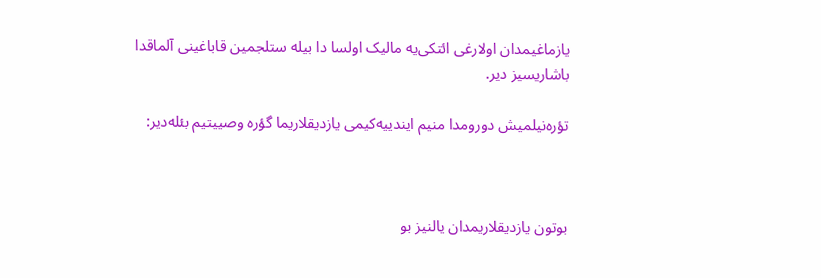یازماغیمدان اولارغی ائتکی‌یه مالیک اولسا دا بیله ستلجمین قاباغینی آلماقدا باشاریسیز دیر.

تؤره‌نیلمیش دورومدا منیم ایندییه‌کیمی یازدیقلاریما گؤره وصییتیم بئله‌دیر:



بوتون یازدیقلاریمدان یالنیز بو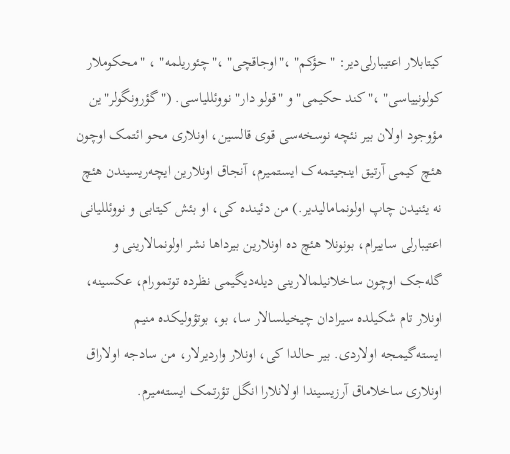کیتابلار اعتیبارلی‌دیر: "حؤکم" ،"اوجاقچی" ،"چئوریلمه" ، "محکوملار کولونییاسی" ،"کند حکیمی" و "قولو دار" نووئللیاسی. ("گؤرونگولر"ین مؤوجود اولان بیر نئچه نوسخه‌سی قوی قالسین، اونلاری محو ائتمک اوچون هئچ کیمی آرتیق اینجیتمه‌ک ایستمیرم، آنجاق اونلارین ایچه‌ریسیندن هئچ نه یئنیدن چاپ اولونمامالیدیر.) من دئینده کی، او بئش کیتابی و نووئللیانی اعتیبارلی ساییرام، بونونلا هئچ ده اونلارین بیرداها نشر اولونمالارینی و گله‌جک اوچون ساخلانیلمالارینی دیله‌دیگیمی نظرده توتمورام، عکسینه، اونلار تام شکیلده سیرادان چیخیلسالار سا، بو، بوتؤولیکده منیم ایسته‌گیمجه اولاردی. بیر حالدا کی، اونلار واردیرلار، من سادجه اولاراق اونلاری ساخلاماق آرزیسیندا اولانلارا انگل تؤرتمک ایسته‌میرم.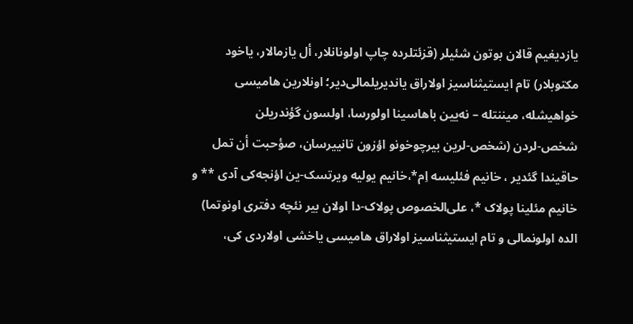یازدیغیم قالان بوتون شئیلر (قزئتلرده چاپ اولونانلار، أل یازمالار، یاخود مکتوبلار) تام ایستیثناسیز اولاراق یاندیریلمالی‌دیر؛ اونلارین هامیسی خواهیشله، میننتله – نه‌یین باهاسینا اولورسا، اولسون گؤندریلن شخص‌-لردن (شخص‌-لرین بیرچوخونو اؤزون تانییرسان، صؤحبت أن تمل حاقیندا گئدیر ، خانیم فئلیسه اِم*،خانیم یولیه ویرتسک-ین اؤنجه‌کی آدی ** و خانیم مئلینا پولاک *، علی‌الخصوص پولاک-دا اولان بیر نئچه دفتری اونوتما) الده اولونمالی و تام ایستیثناسیز اولاراق هامیسی یاخشی اولاردی کی،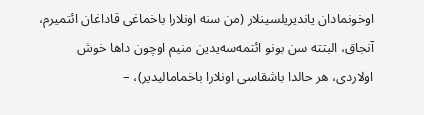اوخونمادان یاندیریلسینلار (من سنه اونلارا باخماغی قاداغان ائتمیرم، آنجاق، البتته سن بونو ائتمه‌سه‌یدین منیم اوچون داها خوش اولاردی، هر حالدا باشقاسی اونلارا باخمامالیدیر)، –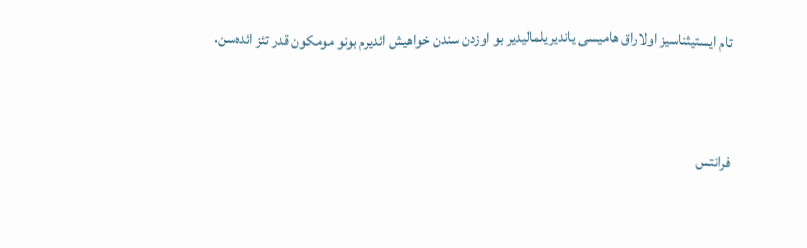تام ایستیثناسیز اولاراق هامیسی یاندیریلمالیدیر بو اوزدن سندن خواهیش ائدیرم بونو مومکون قدر تئز ائده‌سن.



فرانتس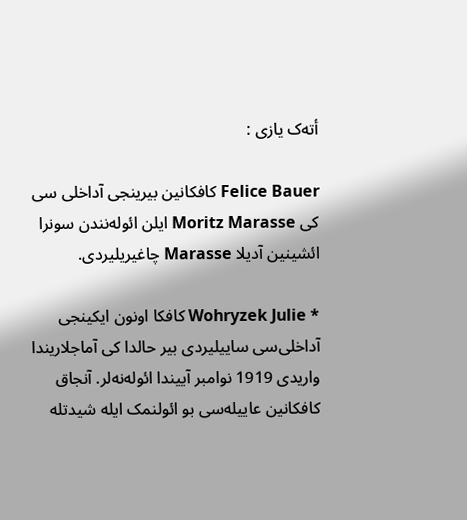أته‌ک یازی :

Felice Bauer کافکانین بیرینجی آداخلی سی کی Moritz Marasse ایلن ائوله‌نندن سونرا ائشینین آدیلا Marasse چاغیریلیردی.

* Wohryzek Julie کافکا اونون ایکینجی آداخلی‌سی ساییلیردی بیر حالدا کی آماجلاریندا واریدی 1919 نوامبر آییندا ائوله‌نه‌لر. آنجاق کافکانین عاییله‌سی بو ائولنمک‌ ایله شیدتله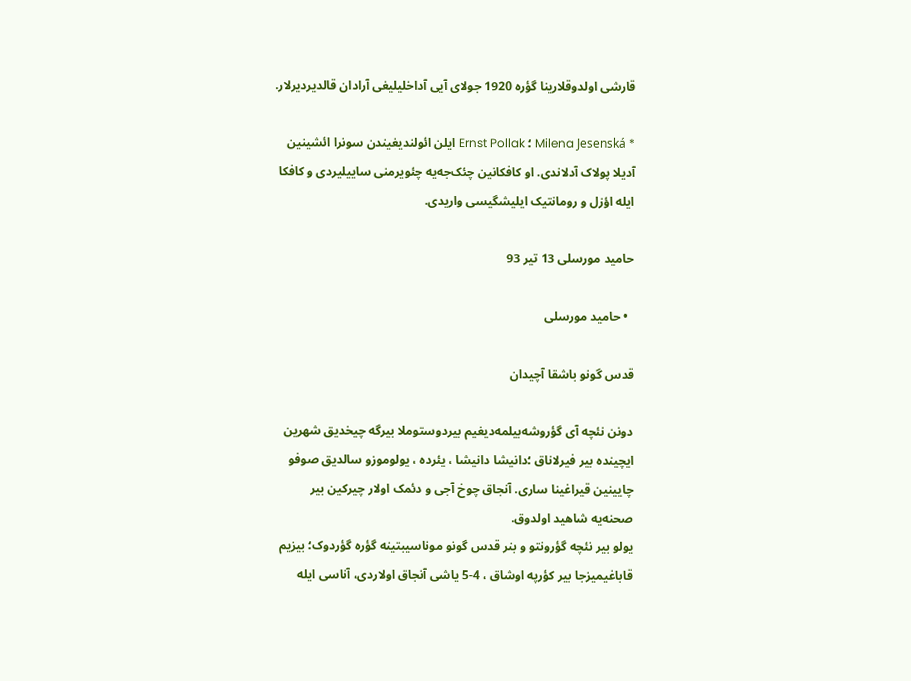قارشی اولدوقلارینا گؤره 1920 جولای آیی آداخلیلیغی آرادان قالدیردیرلار.

* Milena Jesenská ؛ Ernst Pollak ایلن ائولندیغیندن سونرا ائشینین آدیلا پولاک آدلاندی. او کافکانین چئک‌جه‌یه چئویرمنی ساییلیردی و کافکا ایله اؤزل و رومانتیک ایلیشگیسی واریدی.

حامید مورسلی 13 تیر 93

  • حامید مورسلی

قدس گونو باشقا آچیدان

دونن نئچه آی گؤروشه‌بیلمه‌دیغیم بیردوستوملا بیرگه چیخدیق شهرین ایچینده بیر فیرلاناق ؛دانیشا دانیشا ، یئرده ، یولوموزو سالدیق صوفو چایینین قیراغینا ساری. آنجاق چوخ آجی و دئمک اولار چیرکین بیر صحنه‌یه شاهید اولدوق.
یولو بیر نئچه گؤرونتو و بنر قدس گونو موناسیبتینه گؤره گؤردوک؛ بیزیم قاباغیمیزجا بیر کؤرپه اوشاق ، 4-5 یاشی آنجاق اولاردی، آناسی ایله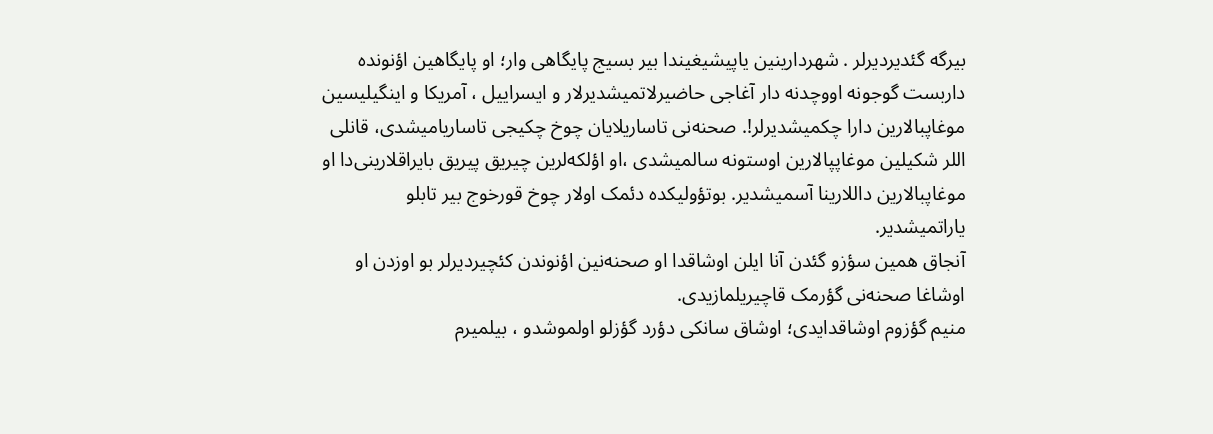بیرگه گئدیردیرلر . شهردارینین یاپیشیغیندا بیر بسیج پایگاهی وار؛ او پایگاهین اؤنونده داربست گوجونه اووچدنه دار آغاجی حاضیرلاتمیشدیرلار و ایسراییل ، آمریکا و اینگیلیسین موغاپبالارین دارا چکمیشدیرلر!. صحنه‌نی تاساریلایان چوخ چکیجی تاساریامیشدی، قانلی اللر شکیلین موغاپپالارین اوستونه سالمیشدی ،او اؤلکه‌لرین چیریق پیریق بایراقلارینی‌دا او موغاپبالارین داللارینا آسمیشدیر. بوتؤولیکده دئمک اولار چوخ قورخوج بیر تابلو یاراتمیشدیر.
آنجاق همین سؤزو گئدن آنا ایلن اوشاقدا او صحنه‌نین اؤنوندن کئچیردیرلر بو اوزدن او اوشاغا صحنه‌نی گؤرمک قاچیریلمازیدی.
منیم گؤزوم اوشاقدایدی؛ اوشاق سانکی دؤرد گؤزلو اولموشدو ، بیلمیرم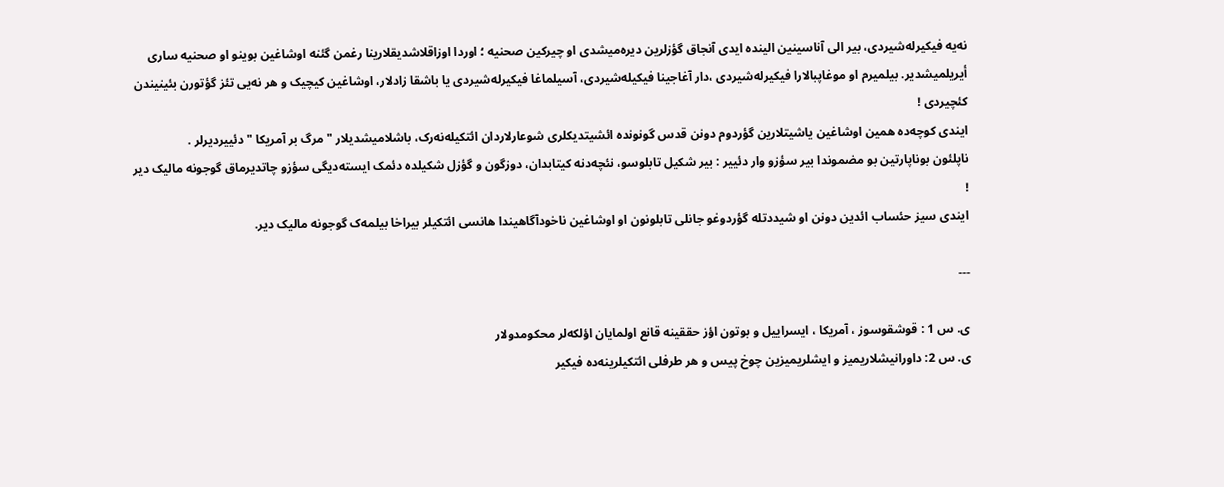نه‌یه فیکیرله‌شیردی، بیر الی آناسینین الینده ایدی آنجاق گؤزلرین دیره‌میشدی او چیرکین صحنیه ؛ اوردا اوزاقلاشدیقلارینا رغمن گئنه اوشاغین بوینو او صحنیه ساری أیریلمیشدیر. بیلمیرم او موغاپبالارا فیکیرله‌شیردی ،دار آغاجینا فیکیله‌شیردی، آسیلماغا فیکیرله‌شیردی یا باشقا زادلار، اوشاغین کیچیک و هر نه‌یی تئز گؤتورن بئینیندن کئچیردی !
ایندی کوچه‌ده همین اوشاغین یاشیتلارین گؤردوم دونن قدس گونونده ائشیتدیکلری شوعارلاردان ائتکیله‌نه‌رک، باشلامیشدیلار " مرگ بر آمریکا " دئییردیرلر .
ناپلئون بوناپارتین بو مضموندا بیر سؤزو وار دئییر : بیر شکیل تابلوسو، نئچه‌دنه کیتابدان، دوزگون و گؤزل شکیلده دئمک ایسته‌دیگی سؤزو چاتدیرماق گوجونه مالیک دیر !
ایندی سیز حئساب ائدین دونن او شیددتله گؤردوغو جانلی تابلونون او اوشاغین ناخودآگاهیندا هانسی ائتکیلر بیراخا بیلمه‌ک گوجونه مالیک دیر.

---

ی. س 1 : قوشقوسوز ، آمریکا ، ایسراییل و بوتون اؤز حققینه قانع اولمایان اؤلکه‌لر محکومدولار
ی. س 2: داورانیشلاریمیز و ایشلریمیزین چوخ پیس و هر طرفلی ائتکیلرینه‌ده فیکیر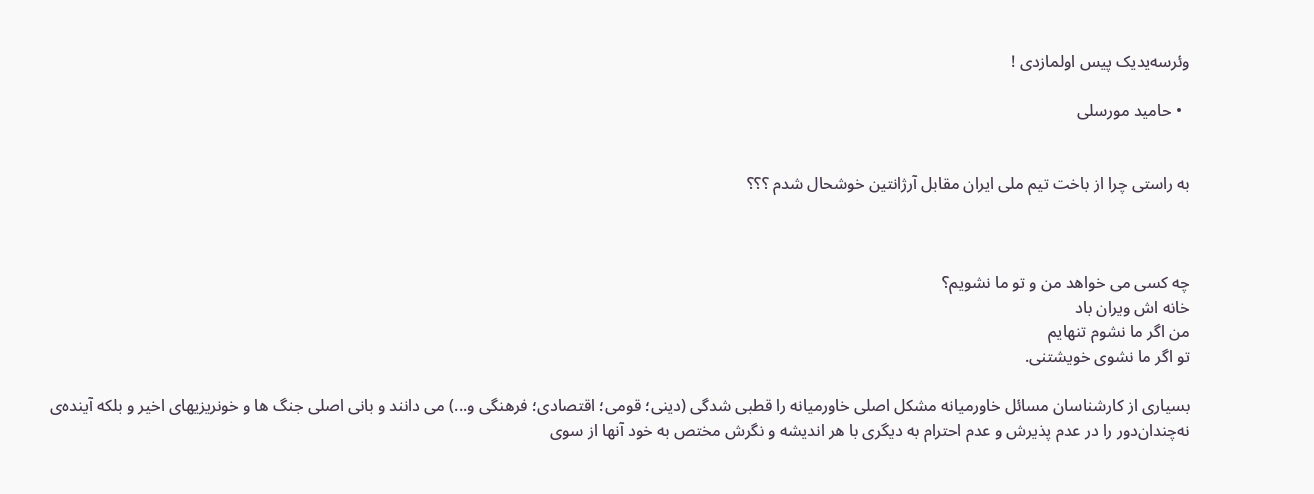وئرسه‌یدیک پیس اولمازدی !

  • حامید مورسلی


به‌ راستی چرا از باخت تیم ملی ایران مقابل آرژانتین خوشحال شدم ؟؟؟



چه کسی می خواهد من و تو ما نشویم؟
خانه اش ویران باد
من اگر ما نشوم تنهایم
تو اگر ما نشوی خویشتنی.

بسیاری از کارشناسان مسائل خاورمیانه مشکل اصلی خاورمیانه را قطبی شدگی (دینی؛ قومی؛ اقتصادی؛ فرهنگی و...) می دانند و بانی اصلی جنگ ها و خونریزیهای اخیر و بلکه آینده‌ی نه‌چندان‌دور را در عدم پذیرش و عدم احترام به دیگری‌ با هر اندیشه و نگرش مختص به خود آنها از سوی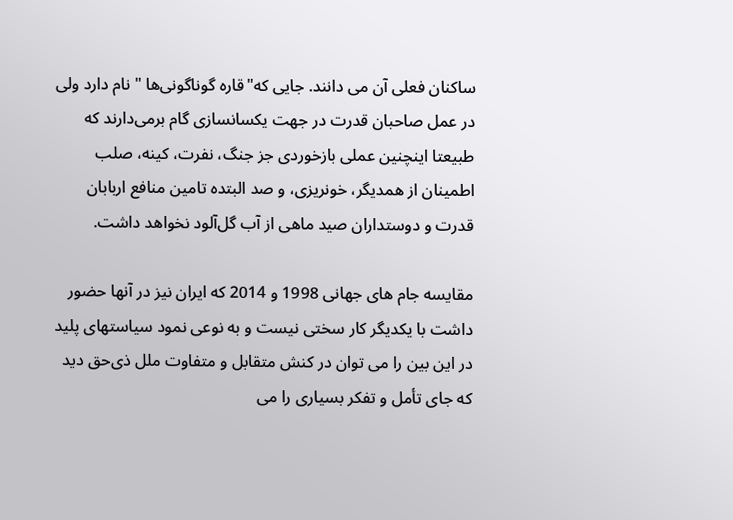ساکنان فعلی آن می دانند. جایی که"قاره گوناگونی‌ها " نام دارد ولی در عمل صاحبان قدرت در جهت یکسانسازی گام برمی‌دارند که طبیعتا اینچنین عملی بازخوردی جز جنگ، نفرت، کینه، صلب اطمینان از همدیگر، خونریزی، و صد البتده تامین منافع اربابان قدرت و دوستداران صید ماهی از آب گل‌آلود نخواهد داشت.

مقایسه جام های جهانی 1998 و 2014 که ایران نیز در آنها حضور داشت با یکدیگر کار سختی نیست و به نوعی نمود سیاستهای پلید در این بین را می توان در کنش متقابل و متفاوت ملل ذی‌حق دید که جای تأمل و تفکر بسیاری را می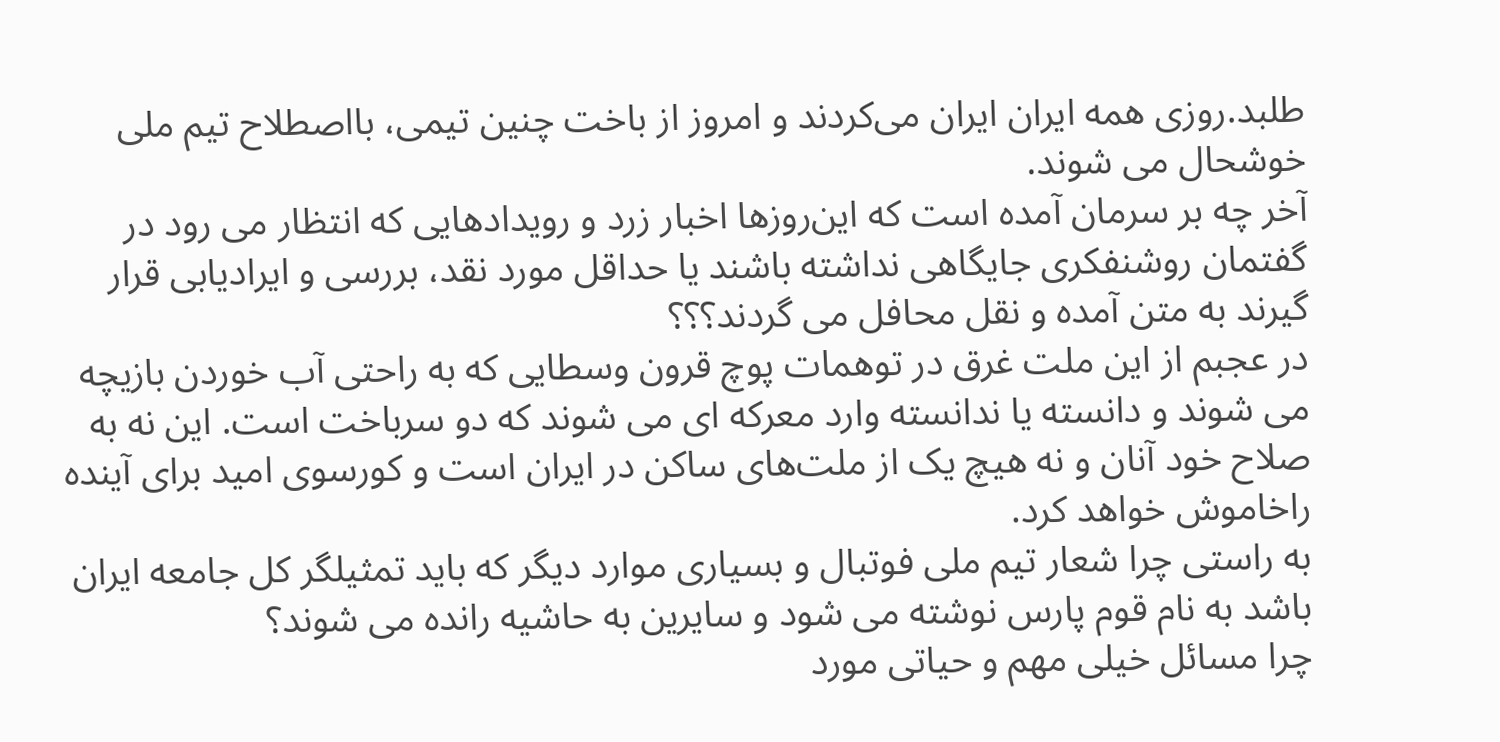طلبد.روزی همه ایران ایران می‌کردند و امروز از باخت چنین تیمی، بااصطلاح تیم ملی خوشحال می شوند.
آخر چه بر سرمان آمده است که این‌روزها اخبار زرد و رویدادهایی که انتظار می رود در گفتمان روشنفکری جایگاهی نداشته باشند یا حداقل مورد نقد، بررسی و ایرادیابی قرار گیرند به متن آمده و نقل محافل می گردند؟؟؟
در عجبم از این ملت غرق در توهمات پوچ قرون وسطایی که به راحتی آب خوردن بازیچه می شوند و دانسته یا ندانسته وارد معرکه ای می شوند که دو سرباخت است. این نه به صلاح خود آنان و نه هیچ یک از ملت‌های ساکن در ایران است و کورسوی امید برای آینده راخاموش خواهد کرد.
به راستی چرا شعار تیم ملی فوتبال و بسیاری موارد دیگر که باید تمثیلگر کل جامعه ایران باشد به نام قوم پارس نوشته می شود و سایرین به حاشیه رانده می شوند؟
چرا مسائل خیلی مهم و حیاتی مورد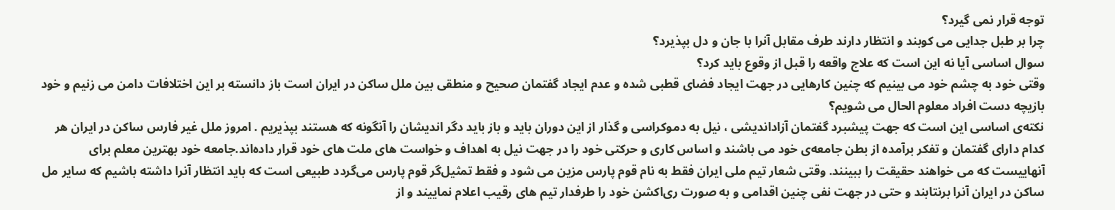توجه قرار نمی گیرد؟
چرا بر طبل جدایی می کوبند و انتظار دارند طرف مقابل آنرا با جان و دل بپذیرد؟
سوال اساسی آیا نه این است که علاج واقعه را قبل از وقوع باید کرد؟
وقتی خود به چشم خود می بینیم که چنین کارهایی در جهت ایجاد فضای قطبی شده و عدم ایجاد گفتمان صحیح و منطقی بین ملل ساکن در ایران است باز دانسته بر این اختلافات دامن می زنیم و خود بازیچه دست افراد معلوم الحال می شویم؟
نکته‌ی اساسی این است که جهت پیشبرد گفتمان آزاداندیشی ، نیل به دموکراسی و گذار از این دوران باید و باز باید دگر اندیشان را آنگونه که هستند بپذیریم . امروز ملل غیر فارس ساکن در ایران هر کدام دارای گفتمان و تفکر برآمده از بطن جامعه‌ی خود می باشند و اساس کاری و حرکتی خود را در جهت نیل به اهداف و خواست های ملت های خود قرار داده‌اند.جامعه خود بهترین معلم برای آنهاییست که می خواهند حقیقت را ببینند. وقتی شعار تیم ملی ایران فقط به نام قوم پارس مزین می شود و فقط تمثیل‌گر قوم پارس می‌گردد طبیعی است که باید انتظار آنرا داشته باشیم که سایر مل ساکن در ایران آنرا برنتابند و حتی در جهت نفی چنین اقدامی و به صورت ری‌اکشن خود را طرفدار تیم های رقیب اعلام نماییند و از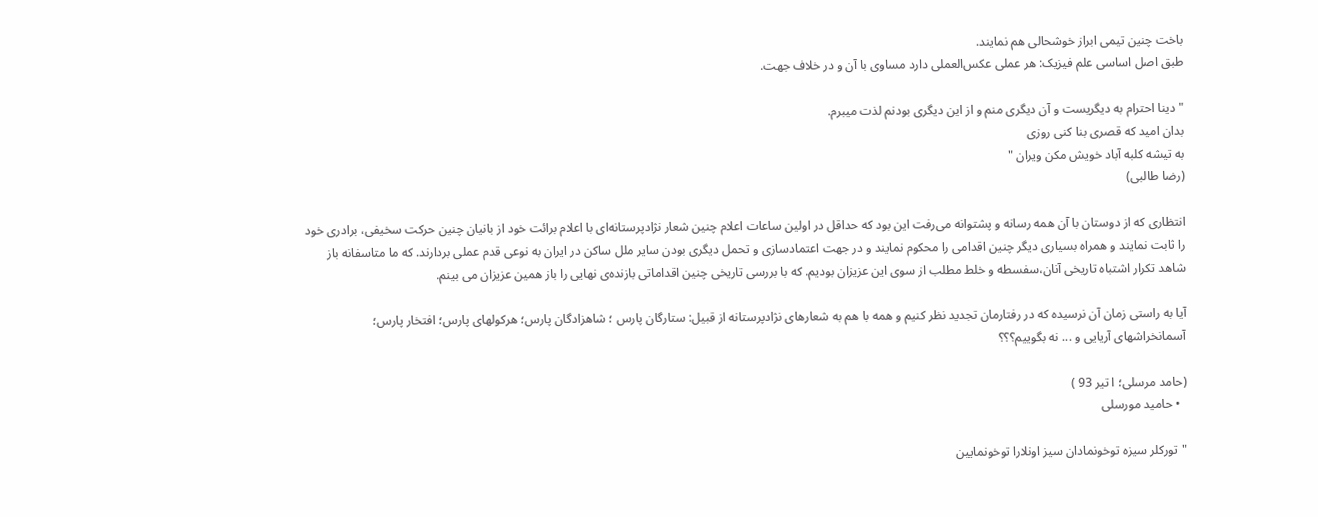باخت چنین تیمی ابراز خوشحالی هم نمایند.
طبق اصل اساسی علم فیزیک: هر عملی عکس‌العملی دارد مساوی با آن و در خلاف جهت.

" دینا احترام به دیگریست و آن دیگری منم و از این دیگری بودنم لذت میبرم.
بدان امید که قصری بنا کنی روزی
به تیشه کلبه آباد خویش مکن ویران "
(رضا طالبی)

انتظاری که از دوستان با آن همه رسانه و پشتوانه می‌رفت این بود که حداقل در اولین ساعات اعلام چنین شعار نژادپرستانه‌ای با اعلام برائت خود از بانیان چنین حرکت سخیفی، برادری خود را ثابت نمایند و همراه بسیاری دیگر چنین اقدامی را محکوم نمایند و در جهت اعتمادسازی و تحمل دیگری بودن سایر ملل ساکن در ایران به نوعی قدم عملی بردارند. که ما متاسفانه باز شاهد تکرار اشتباه تاریخی آنان،سفسطه و خلط مطلب از سوی این عزیزان بودیم. که با بررسی تاریخی چنین اقداماتی بازنده‌ی نهایی را باز همین عزیزان می بینم.

آیا به راستی زمان آن نرسیده که در رفتارمان تجدید نظر کنیم و همه با هم به شعارهای نژادپرستانه از قبیل: ستارگان پارس ؛ شاهزادگان پارس؛ هرکولهای پارس؛ افتخار پارس؛ آسمانخراشهای آریایی و ... نه بگوییم؟؟؟

(حامد مرسلی؛ ا تیر 93 )
  • حامید مورسلی

"تورکلر سیزه توخونمادان سیز اونلارا توخونمایین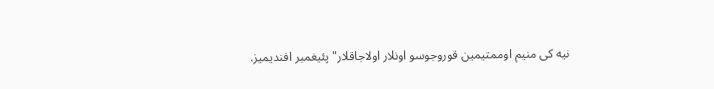نیه کی منیم اوممتیمین قوروجوسو اونلار اولاجاقلار" پئیغمبر افندیمیز.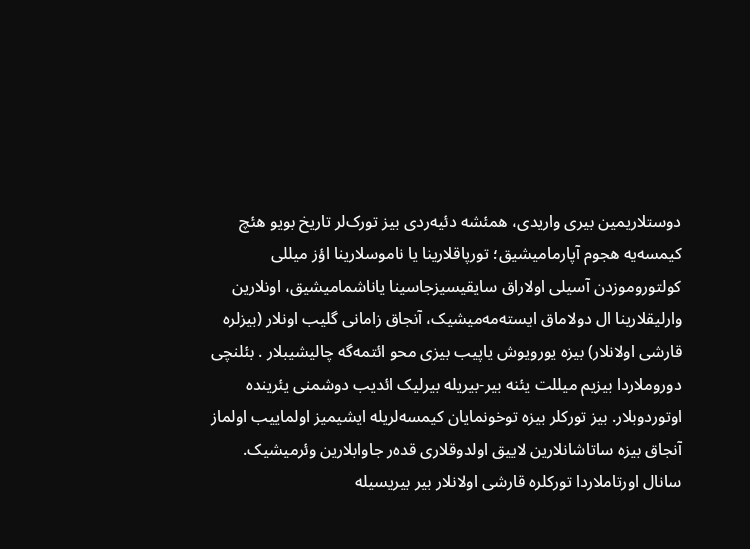دوستلاریمین بیری واریدی، همئشه دئیه‌ردی بیز تورک‌لر تاریخ بویو هئچ کیمسه‌یه هجوم آپارمامیشیق؛ تورپاقلارینا یا ناموسلارینا اؤز میللی کولتوروموزدن آسیلی اولاراق سایقیسیزجاسینا یاناشمامیشیق، اونلارین وارلیقلارینا ال دولاماق ایسته‌مه‌میشیک، آنجاق زامانی گلیب اونلار (بیزلره قارشی اولانلار) بیزه یورویوش یاپیب بیزی محو ائتمه‌گه چالیشیبلار . بئلنچی دوروملاردا بیزیم میللت یئنه بیر-بیریله بیرلیک ائدیب دوشمنی یئرینده اوتوردوبلار. بیز تورکلر بیزه توخونمایان کیمسه‌لریله ایشیمیز اولماییب اولماز آنجاق بیزه ساتاشانلارین لاییق اولدوقلاری قده‌ر جاوابلارین وئرمیشیک.
سانال اورتاملاردا تورکلره قارشی اولانلار بیر بیریسیله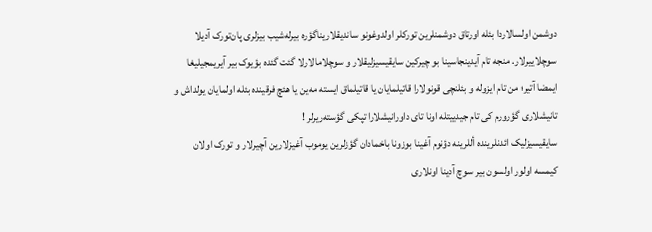دوشمن اولسالاردا بئله اورتاق دوشمنلرین تورکلر اولدوغونو ساندیقلاریناگؤره بیرله‌شیب بیزلری پان‌تورک آدیلا سوچلاییرلار. منجه تام آیدینجاسینا بو چیرکین سایقیسیزلیقلار و سوچلامالارلا گئت گئده بؤیوک بیر آیریمجیلیغا ایمضا آتیر؛ من تام ایزوله و بئلنچی قونولارا قاتیلمایان یا قاتیلماق ایسته مه‌ین یا هئچ فرقینده بئله اولمایان یولداش و تانیشلاری گؤرورم کی تام جیدییتله اونا تای داورانیشلارا تپکی گؤسته‌ریرلر !
سایقیسیزلیک ائدنلرینده أللرینه دؤنوم آغینا بوزونا باخمادان گؤزلرین یوموب آغیزلارین آچیرلار و تورک اولان کیمسه اولور اولسون بیر سوچ آدینا اونلاری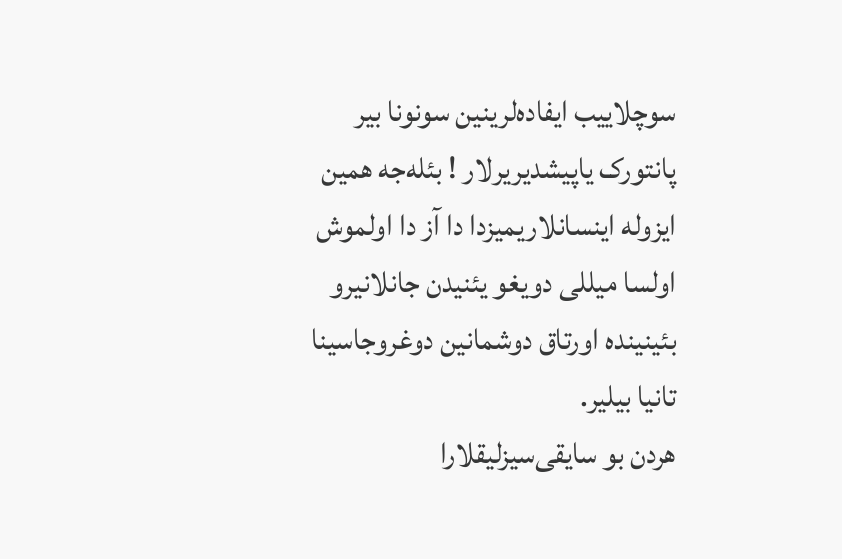سوچلاییب ایفاده‌لرینین سونونا بیر پانتورک یاپیشدیریرلار ! بئله‌جه همین ایزوله اینسانلاریمیزدا دا آز دا اولموش اولسا میللی دویغو یئنیدن جانلانیرو بئینینده اورتاق دوشمانین دوغروجاسینا تانیا بیلیر.
هردن بو سایقی‌سیزلیقلارا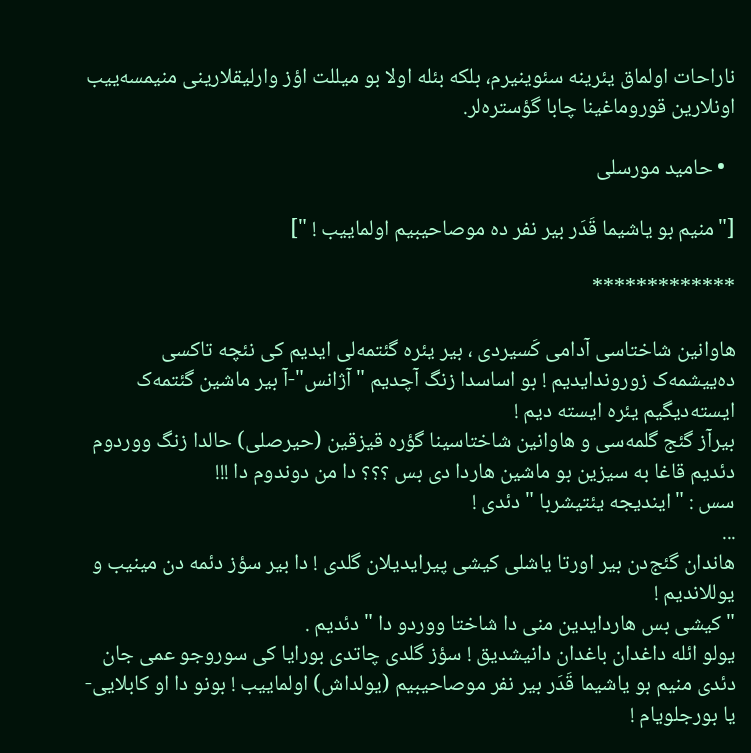ناراحات اولماق یئرینه سئوینیرم، بلکه بئله اولا بو میللت اؤز وارلیقلارینی منیمسه‌ییب اونلارین قوروماغینا چابا گؤستره‌لر.

  • حامید مورسلی

["منیم بو یاشیما قَدَر بیر نفر ده موصاحیبیم اولماییب ! "]

*************

هاوانین شاختاسی آدامی کَسیردی ، بیر یئره گئتمه‌لی‌ ایدیم کی نئچه تاکسی ده‌ییشمه‌ک زوروندایدیم ! بو اساسدا زنگ آچدیم " آژانس"-آ بیر ماشین گئتمه‌ک ایسته‌دیگیم یئره ایسته دیم !
بیرآز گئج گلمه‌سی و هاوانین شاختاسینا گؤره قیزقین (حیرصلی) حالدا زنگ ووردوم دئدیم قاغا به سیزین بو ماشین هاردا دی بس ؟؟؟ دا من دوندوم دا !!!
سس : "ایندیجه یئتیشربا " دئدی !
...
هاندان گئج‌دن بیر اورتا یاشلی کیشی پیرایدیلان گلدی ! دا بیر سؤز دئمه دن مینیب و یوللاندیم !
"کیشی بس هاردایدین منی دا شاختا ووردو دا " دئدیم .
یولو ائله داغدان باغدان دانیشدیق ! سؤز گلدی چاتدی بورایا کی سوروجو عمی جان دئدی منیم بو یاشیما قَدَر بیر نفر موصاحیبیم (یولداش) اولماییب ! بونو دا او کابلایی-یا بورجلویام !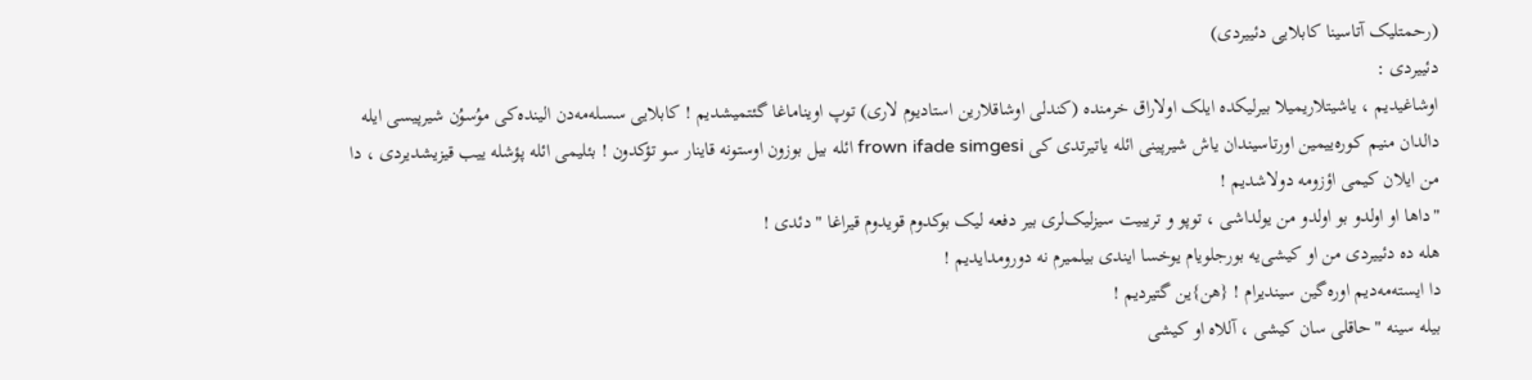(رحمتلیک آتاسینا کابلایی دئییردی)
دئییردی :
اوشاغیدیم ، یاشیتلاریمیلا بیرلیکده ایلک اولاراق خرمنده (کندلی اوشاقلارین استادیوم لاری) توپ اویناماغا گئتمیشدیم ! کابلایی سسله‌مه‌دن الینده‌کی موُسوُن شیرپیسی ایله دالدان منیم کوره‌ییمین اورتاسیندان یاش شیرپینی ائله یاتیرتدی کی frown ifade simgesi ائله بیل بوزون اوستونه قاینار سو تؤکدون ! بئلیمی ائله پؤشله ییب قیزیشدیردی ، دا من ایلان کیمی اؤزومه دولاشدیم !
"داها او اولدو بو اولدو من یولداشی ، توپو و تریبیت سیزلیک‌لری بیر دفعه لیک بوکدوم قویدوم قیراغا " دئدی !
هله ده دئییردی من او کیشی‌یه بورجلویام یوخسا ایندی بیلمیرم نه دورومدایدیم !
دا ایسته‌مه‌دیم اوره‌گین سیندیرام ! {هن}ین گتیردیم !
بیله سینه "حاقلی سان کیشی ، آللاه او کیشی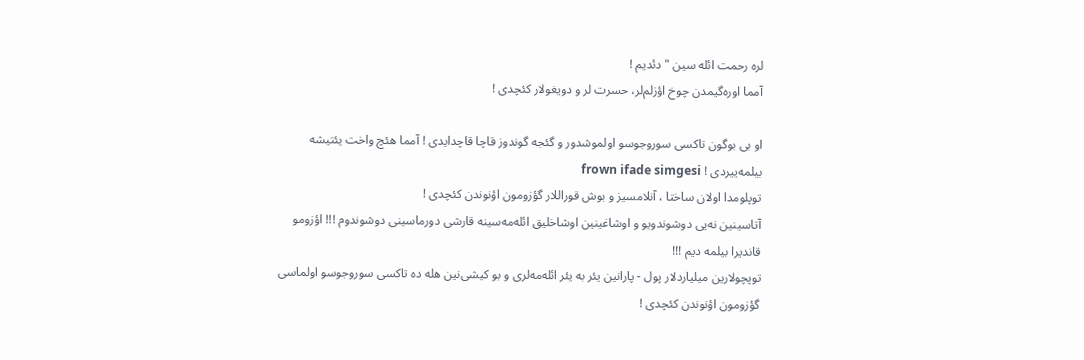لره رحمت ائله سین " دئدیم !
آمما اوره‌گیمدن چوخ اؤزلم‌لر، حسرت لر و دویغولار کئچدی !

او بی بوگون تاکسی سوروجوسو اولموشدور و گئجه گوندوز قاچا قاچدایدی ! آمما هئچ واخت یئتیشه بیلمه‌ییردی ! frown ifade simgesi
توپلومدا اولان ساختا ، آنلامسیز و بوش قوراللار گؤزومون اؤنوندن کئچدی !
آتاسینین نه‌یی دوشوندویو و اوشاغینین اوشاخلیق ائله‌مه‌سینه قارشی دورماسینی دوشوندوم !!! اؤزومو قاندیرا بیلمه دیم !!!
توپچولارین میلیاردلار پول - پارانین یئر به یئر ائله‌مه‌لری و بو کیشی‌نین هله ده تاکسی سوروجوسو اولماسی گؤزومون اؤنوندن کئچدی !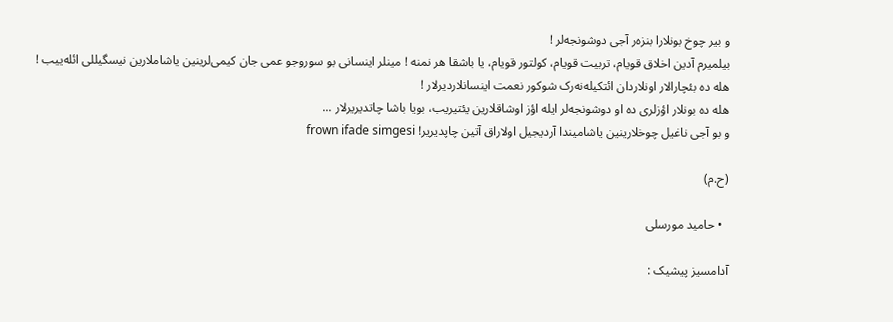و بیر چوخ بونلارا بنزه‌ر آجی دوشونجه‌لر !
بیلمیرم آدین اخلاق قویام، تربیت قویام، کولتور قویام، یا باشقا هر نمنه ! مینلر اینسانی بو سوروجو عمی جان کیمی‌لرینین یاشاملارین نیسگیللی ائله‌ییب !
هله ده بئچارالار اونلاردان ائتکیله‌نه‌رک شوکور نعمت اینسانلاردیرلار !
هله ده بونلار اؤزلری ده او دوشونجه‌لر ایله اؤز اوشاقلارین یئتیریب، بویا باشا چاتدیریرلار ...
و بو آجی ناغیل چوخلارینین یاشامیندا آردیجیل اولاراق آتین چاپدیریر! frown ifade simgesi

(ح.م)

  • حامید مورسلی

آدامسیز پیشیک :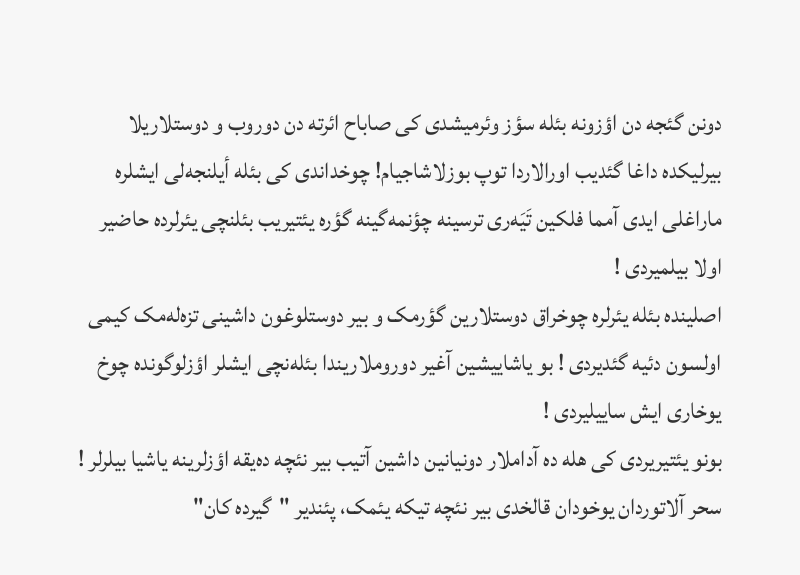دونن گئجه دن اؤزونه بئله سؤز وئرمیشدی کی صاباح ائرته دن دوروب و دوستلاریلا بیرلیکده داغا گئدیب اورالاردا توپ بوزلاشاجیام! چوخداندی کی بئله أیلنجه‌لی ایشلره ماراغلی ایدی آمما فلکین تَیَه‌ری ترسینه چؤنمه‌گینه گؤره یئتیریب بئلنچی یئرلرده حاضیر اولا بیلمیردی !
اصلینده بئله یئرلره چوخراق دوستلارین گؤرمک و بیر دوستلوغون داشینی تزه‌له‌مک کیمی اولسون دئیه گئدیردی ! بو یاشاییشین آغیر دوروملاریندا بئله‌نچی ایشلر اؤزلوگونده چوخ یوخاری ایش ساییلیردی !
بونو یئتیریردی کی هله ده آداملار دونیانین داشین آتیب بیر نئچه ده‌یقه اؤزلرینه یاشیا بیلرلر !
سحر آلاتوردان یوخودان قالخدی بیر نئچه تیکه یئمک، پئندیر "گیرده کان"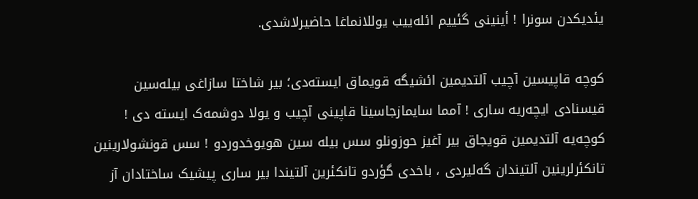یئدیکدن سونرا ! أینینی گئییم ائله‌ییب یوللانماغا حاضیرلاشدی.

کوچه‌ قاپیسین آچیب آلتدیمین ائشیگه قویماق ایسته‌دی؛ بیر شاختا سازاغی بیله‌سین قیسنادی ایچه‌ریه ساری ! آمما سایمازجاسینا قاپینی آچیب و یولا دوشمه‌ک ایسته دی ! کوچه‌یه آلتدیمین قویجاق بیر آغیز حوزونلو سس بیله سین هویوخدوردو ! سس قونشولارینین تانکئرلرینین آلتیندان گه‌لیردی ، باخدی گؤردو تانکئرین آلتیندا بیر ساری پیشیک ساختادان آز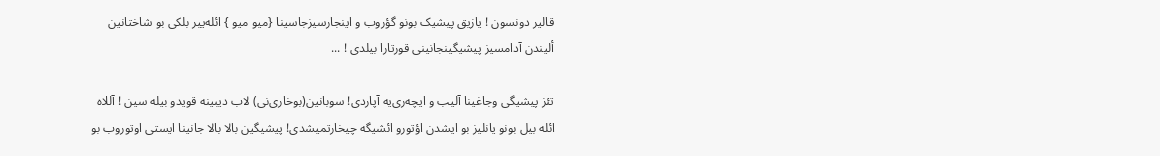قالیر دونسون ! یازیق پیشیک بونو گؤروب و اینجارسیزجاسینا {میو میو } ائله‌ییر بلکی بو شاختانین ألیندن آدامسیز پیشیگینجانینی قورتارا بیلدی ! ...

تئز پیشیگی وجاغینا آلیب و ایچه‌ری‌یه آپاردی! سوبانین(بوخاری‌نی) لاب دیبینه قویدو بیله سین ! آللاه ائله بیل بونو یانلیز بو ایشدن اؤتورو ائشیگه چیخارتمیشدی! پیشیگین بالا بالا جانینا ایستی اوتوروب بو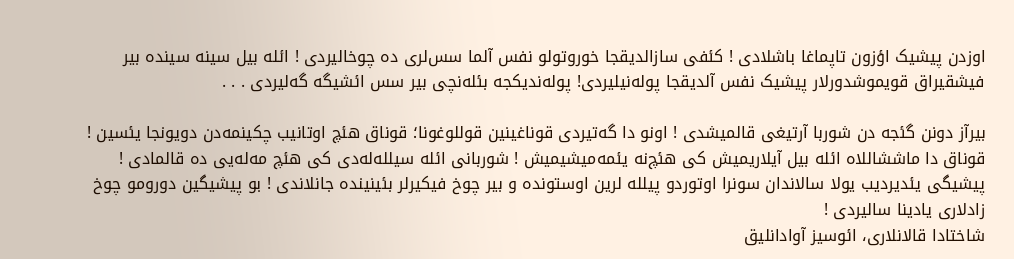اوزدن پیشیک اؤزون تاپماغا باشلادی ! کئفی سازالدیقجا خوروتولو نفس آلما سس‌لری ده چوخالیردی ! ائله بیل سینه سینده بیر فیشقیراق قویموشدورلار پیشیک نفس آلدیقجا پوله‌نیلیردی! پوله‌ندیکجه بئله‌نچی بیر سس ائشیگه گه‌لیردی . . .

بیرآز دونن گئجه دن شوربا آرتیغی قالمیشدی ! اونو دا گه‌تیردی قوناغینین قوللوغونا؛ قوناق هئچ اوتانیب چکینمه‌دن دویونجا یئسین ! قوناق دا ماششاللاه ائله بیل آیلاریمیش کی هئچ‌نه یئمه‌میشیمیش ! شوربانی ائله سیلله‌له‌دی کی هئچ مه‌له‌یی ده قالمادی !
پیشیگی یئدیردیب یولا سالاندان سونرا اوتوردو پیلله لرین اوستونده و بیر چوخ فیکیرلر بئینینده جانلاندی ! بو پیشیگین دورومو چوخ زادلاری یادینا سالیردی !
شاختادا قالانلاری، ائوسیز آوادانلیق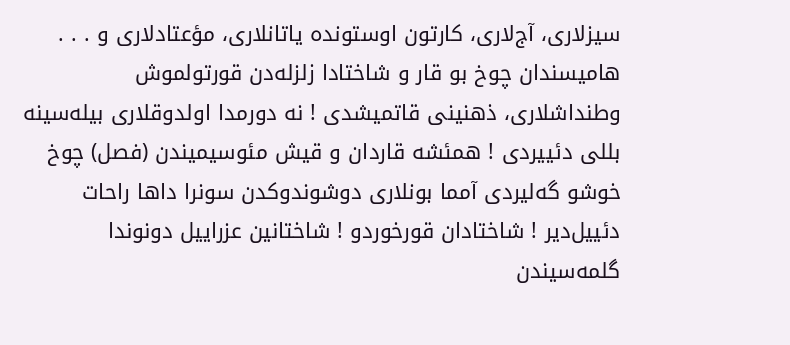سیزلاری، آج‌لاری، کارتون اوستونده یاتانلاری، مؤعتادلاری و . . .
هامیسندان چوخ بو قار و شاختادا زلزله‌دن قورتولموش وطنداشلاری، ذهنینی قاتمیشدی ! نه دورمدا اولدوقلاری بیله‌سینه بللی دئییردی ! همئشه قاردان و قیش مئوسیمیندن (فصل) چوخ خوشو گه‌لیردی آمما بونلاری دوشوندوکدن سونرا داها راحات دئییل‌دیر ! شاختادان قورخوردو ! شاختانین عزراییل دونوندا گلمه‌سیندن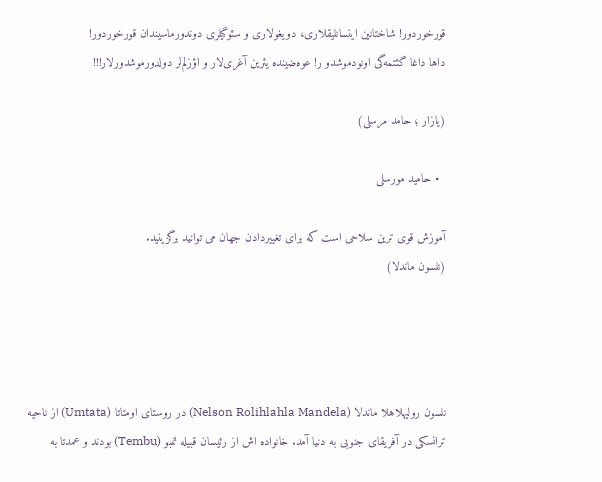قورخوردور! شاختانین اینسانلیقلاری، دویغولاری و سئوگیلری دوندورماسیندان قورخوردور!
داها داغا گئتمه‌گی اونودموشدو ر! عوه‌ضینده یئرین آغری‌لار و اؤزلم‌لر دولدورموشدورلار!!!

(یازار ؛ حامد مرسلی)

  • حامید مورسلی

آموزش قوی ترین سلاحی است که برای تغییردادن جهان می توانید برگزینید.
(نلسون ماندلا)




نلسون رولیهلاهلا ماندلا (Nelson Rolihlahla Mandela) در روستای اومتاتا (Umtata) از ناحیه ترانسکی در آفریقای جنوبی به دنیا آمد. خانواده اش از رئیسان قبیله تمبو (Tembu) بودند و عمدتا به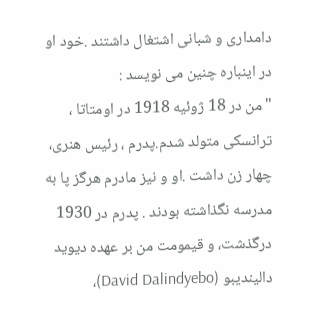دامداری و شبانی اشتغال داشتند .خود او در اینباره چنین می نویسد :
"من در 18 ژوئیه 1918 در اومتاتا ، ترانسکی متولد شدم.پدرم ، رئیس هنری، چهار زن داشت .او و نیز مادرم هرگز پا به مدرسه نگذاشته بودند . پدرم در 1930 درگذشت، و قیمومت من بر عهده دیوید دالیندیبو (David Dalindyebo)،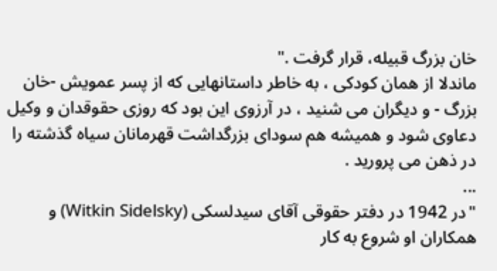خان بزرگ قبیله، قرار گرفت ."
ماندلا از همان کودکی ، به خاطر داستانهایی که از پسر عمویش -خان بزرگ - و دیگران می شنید ، در آرزوی این بود که روزی حقوقدان و وکیل دعاوی شود و همیشه هم سودای بزرگداشت قهرمانان سیاه گذشته را در ذهن می پرورید .
...
"در 1942 در دفتر حقوقی آقای سیدلسکی (Witkin Sidelsky) و همکاران او شروع به کار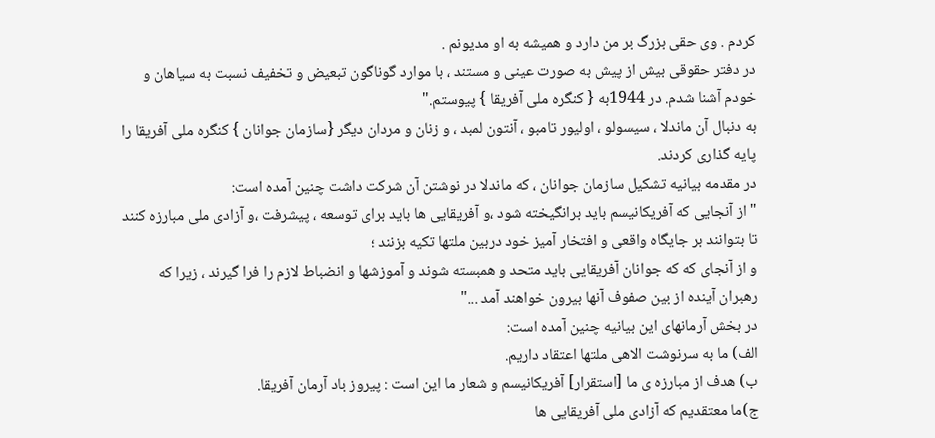کردم . وی حقی بزرگ بر من دارد و همیشه به او مدیونم .
در دفتر حقوقی بیش از پیش به صورت عینی و مستند ، با موارد گوناگون تبعیض و تخفیف نسبت به سیاهان و خودم آشنا شدم. در 1944به { کنگره ملی آفریقا } پیوستم."
به دنبال آن ماندلا ، سیسولو ، اولیور تامبو ، آنتون لمبد ، و زنان و مردان دیگر {سازمان جوانان } کنگره ملی آفریقا را پایه گذاری کردند.
در مقدمه بیانیه تشکیل سازمان جوانان ، که ماندلا در نوشتن آن شرکت داشت چنین آمده است:
"از آنجایی که آفریکانیسم باید برانگیخته شود ،و آفریقایی ها باید برای توسعه ، پیشرفت ،و آزادی ملی مبارزه کنند تا بتوانند بر جایگاه واقعی و افتخار آمیز خود دربین ملتها تکیه بزنند ؛
و از آنجای که که جوانان آفریقایی باید متحد و همبسته شوند و آموزشها و انضباط لازم را فرا گیرند ، زیرا که رهبران آینده از بین صفوف آنها بیرون خواهند آمد ..."
در بخش آرمانهای این بیانیه چنین آمده است:
الف) ما به سرنوشت الاهی ملتها اعتقاد داریم.
ب) هدف از مبارزه ی ما [استقرار] آفریکانیسم و شعار ما این است : پیروز باد آرمان آفریقا.
ج)ما معتقدیم که آزادی ملی آفریقایی ها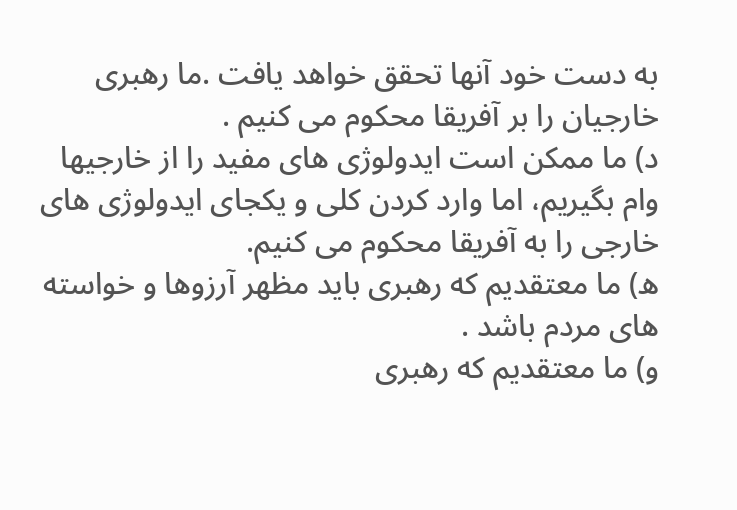به دست خود آنها تحقق خواهد یافت .ما رهبری خارجیان را بر آفریقا محکوم می کنیم .
د) ما ممکن است ایدولوژی های مفید را از خارجیها وام بگیریم، اما وارد کردن کلی و یکجای ایدولوژی های خارجی را به آفریقا محکوم می کنیم.
ه) ما معتقدیم که رهبری باید مظهر آرزوها و خواسته های مردم باشد .
و) ما معتقدیم که رهبری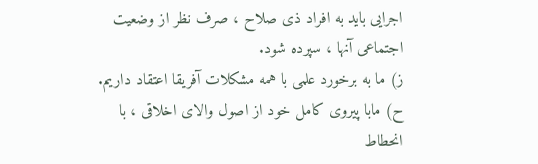اجرایی باید به افراد ذی صلاح ، صرف نظر از وضعیت اجتماعی آنها ، سپرده شود.
ز) ما به برخورد علمی با همه مشکلات آفریقا اعتقاد داریم.
ح) مابا پیروی کامل خود از اصول والای اخلاقی ، با انحطاط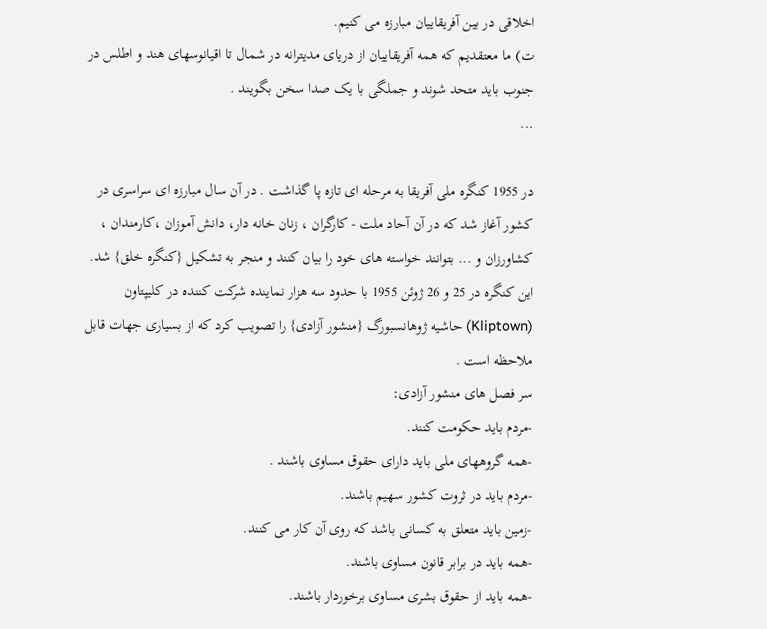اخلاقی در بین آفریقاییان مبارزه می کنیم.
ت) ما معتقدیم که همه آفریقاییان از دریای مدیترانه در شمال تا اقیانوسهای هند و اطلس در جنوب باید متحد شوند و جملگی با یک صدا سخن بگویند .
...

در 1955 کنگره ملی آفریقا به مرحله ای تازه پا گذاشت . در آن سال مبارزه ای سراسری در کشور آغاز شد که در آن آحاد ملت - کارگران ، زنان خانه دار، دانش آموزان ،کارمندان ، کشاورزان و ... بتوانند خواسته های خود را بیان کنند و منجر به تشکیل {کنگره خلق} شد. این کنگره در 25 و 26 ژوئن 1955 با حدود سه هزار نماینده شرکت کننده در کلیپتاون (Kliptown) حاشیه ژوهانسبورگ {منشور آزادی} را تصویب کرد که از بسیاری جهات قابل ملاحظه است .
سر فصل های منشور آزادی:
-مردم باید حکومت کنند.
-همه گروههای ملی باید دارای حقوق مساوی باشند .
-مردم باید در ثروت کشور سهیم باشند.
-زمین باید متعلق به کسانی باشد که روی آن کار می کنند.
-همه باید در برابر قانون مساوی باشند.
-همه باید از حقوق بشری مساوی برخوردار باشند.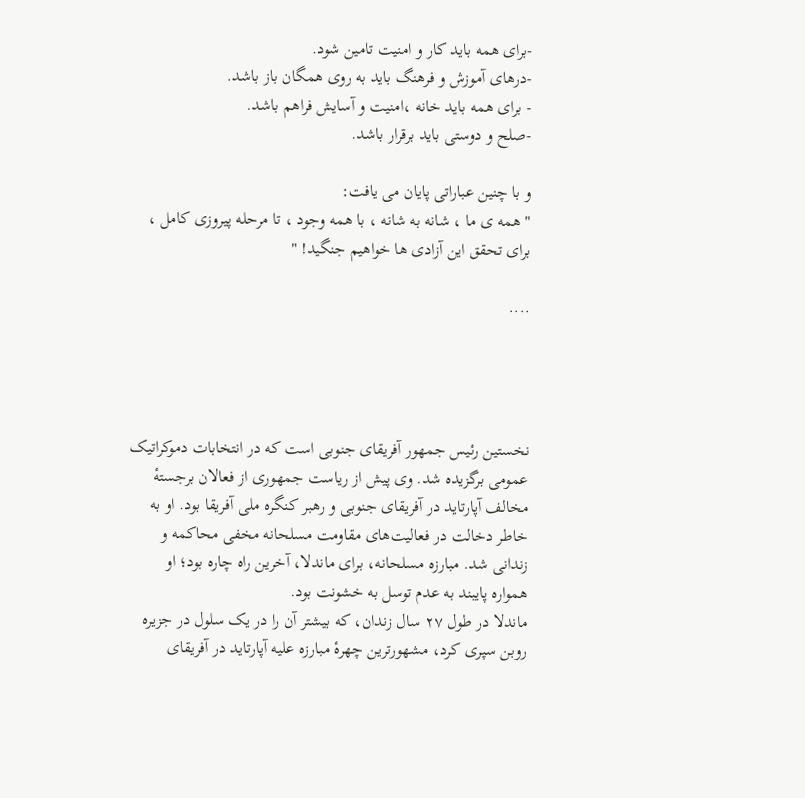-برای همه باید کار و امنیت تامین شود.
-درهای آموزش و فرهنگ باید به روی همگان باز باشد.
- برای همه باید خانه ،امنیت و آسایش فراهم باشد.
-صلح و دوستی باید برقرار باشد.

و با چنین عباراتی پایان می یافت:
" همه ی ما ، شانه به شانه ، با همه وجود ، تا مرحله پیروزی کامل ، برای تحقق این آزادی ها خواهیم جنگید! "

....




نخستین رئیس جمهور آفریقای جنوبی است که در انتخابات دموکراتیک عمومی برگزیده شد. وی پیش از ریاست جمهوری از فعالان برجستهٔ مخالف آپارتاید در آفریقای جنوبی و رهبر کنگره ملی آفریقا بود. او به خاطر دخالت در فعالیت‌های مقاومت مسلحانه مخفی محاکمه و زندانی شد. مبارزه مسلحانه، برای ماندلا، آخرین راه چاره بود؛ او همواره پایبند به عدم توسل به خشونت بود.
ماندلا در طول ۲۷ سال زندان، که بیشتر آن را در یک سلول در جزیره روبن سپری کرد، مشهورترین چهرهٔ مبارزه علیه آپارتاید در آفریقای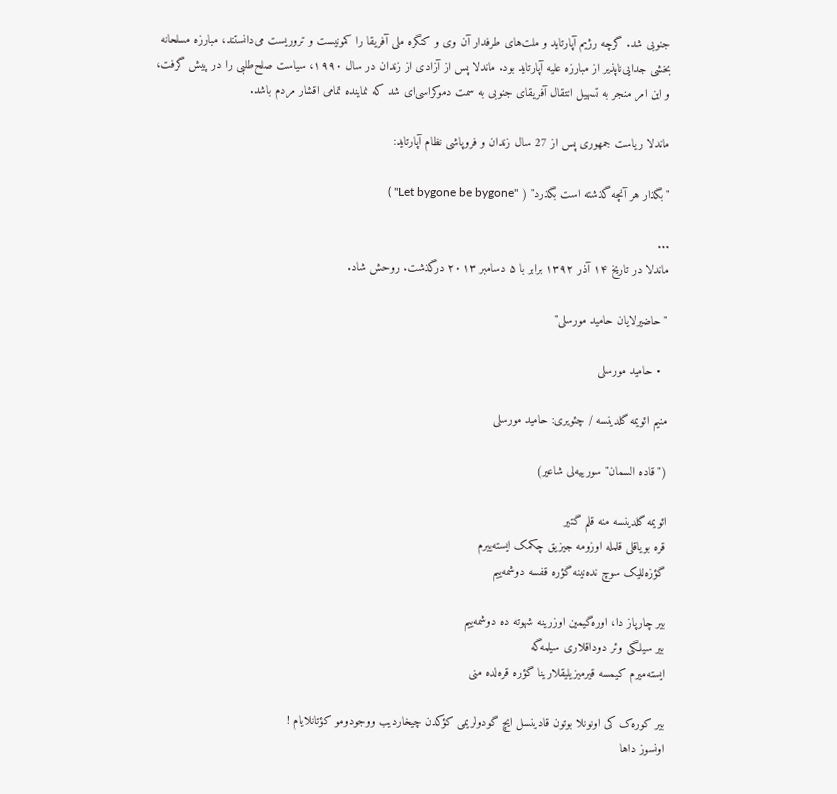جنوبی شد. گرچه رژیم آپارتاید و ملت‌های طرفدار آن وی و کنگره ملی آفریقا را کمونیست و تروریست می‌دانستند، مبارزه مسلحانه بخشی جدایی‌ناپذیر از مبارزه علیه آپارتاید بود. ماندلا پس از آزادی از زندان در سال ۱۹۹۰، سیاست صلح‌طلبی را در پیش گرفت، و این امر منجر به تسهیل انتقال آفریقای جنوبی به سمت دموکراسی‌ای شد که نماینده تمامی اقشار مردم باشد.

ماندلا ریاست جمهوری پس از 27 سال زندان و فروپاشی نظام آپارتاید:

"بگذار هر آنچه گذشته است بگذرد" ( "Let bygone be bygone" )

...
ماندلا در تاریخ ۱۴ آذر ۱۳۹۲ برابر با ۵ دسامبر ۲۰۱۳ درگذشت. روحش شاد.

"حاضیرلایان حامید مورسلی"

  • حامید مورسلی

منیم ائویمه گلدینسه / چئویری: حامید مورسلی

("قاده السمان" سورییه‌لی شاعیر)

ائویمه گلدینسه منه قلم گتیر
قره بویاقلی قلمله اوزومه جیزیق چکمک ایسته‌ییرم
گؤزه‌للیک سوچ نده‌نینه گؤره قفسه دوشمه‌ییم

بیر چارپاز دا، اوره‌گیمین اوزرینه شهوته ده دوشمه‌ییم
بیر سیلگی وئر دوداقلاری سیلمه‌گه
ایسته‌میرم کیمسه قیرمیزیلیقلارینا گؤره قره‌لده منی

بیر کوره‌ک کی اونونلا بوتون قادینسل ایچ گودولریمی کؤکدن چیخاردیب ووجودومو کؤتانلایام !
اونسوز داها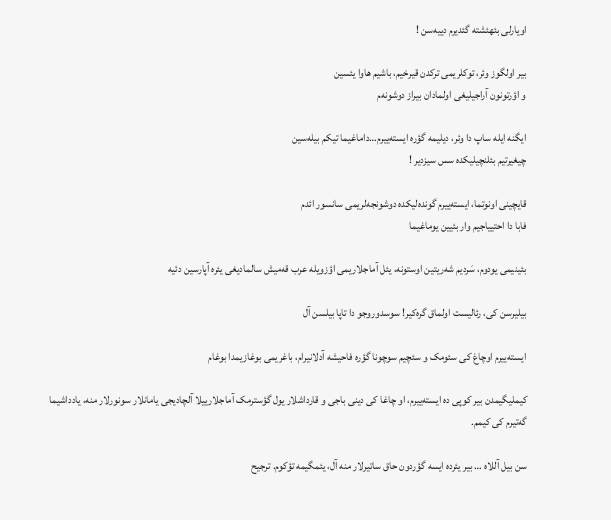اویارلی بئهئشته گئدیرم دییه‌سن !

بیر اولگوز وئر، توکلریمی ترکدن قیرخیم، باشیم هاوا یئسین
و اؤرتونون آراجیلیغی اولمادان بیراز دوشونه‌م

ایگنه ایله ساپ دا وئر، دیلیمه گؤره ایسته‌ییرم…داماغیما تیکم بیله‌سین
چیغیرتیم بئلنچیلیکده سس سیزدیر !

قایچینی اونوتما، ایسته‌ییرم گونده‌لیکده دوشونجه‌لریمی سانسور ائدم
فابا دا احتییاجیم وار بئیین یوماغیما

بئینیمی یودوم، سَردیم شه‌ریتین اوستونه، یئل آماجلاریمی اؤزویله عرب قه‌میش سالمادیغی یئره آپارسین دئیه

بیلیرسن کی، رئالیست اولماق گره‌کیر! سوسدوروجو دا تاپا بیلسن آل

ایسته‌ییرم اوچاغ کی سئومک و سئچیم سوچونا گؤره فاحیشه آدلانیرام، باغریمی بوغازیمدا بوغام

کیملیگیمدن بیر کوپی ده ایسته‌ییرم، او چاغا کی دینی باجی و قارداشلار یول گؤسترمک آماجلارییلا آلچادیجی یامانلار سونورلار منه، یادداشیما گه‌تیرم کی کیمم.

سن بیل آللاه … بیر یئرده ایسه گؤردون حاق ساتیرلار منه آل، یئمگیمه تؤکوم. ترجیح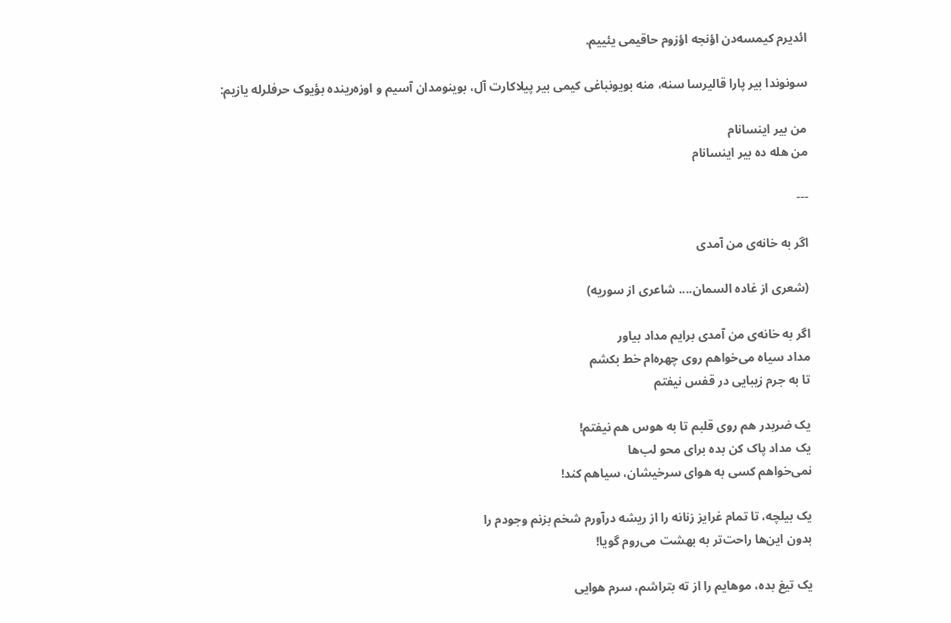ائدیرم کیمسه‌دن اؤنجه اؤزوم حاقیمی یئییم.

سونوندا بیر پارا قالیرسا سنه، منه بویونباغی کیمی بیر پیلاکارت آل، بوینومدان آسیم و اوزه‌رینده بؤیوک حرفلرله یازیم:

من بیر اینسانام
من هله ده بیر اینسانام

---

اگر به خانه‌ی من آمدی

(شعری از غاده السمان.... شاعری از سوریه)

اگر به خانه‌ی من آمدی برایم مداد بیاور
مداد سیاه می‌خواهم روی چهره‌ام خط بکشم
تا به جرم زیبایی در قفس نیفتم

یک ضربدر هم روی قلبم تا به هوس هم نیفتم!
یک مداد پاک کن بده برای محو لب‌ها
نمی‌خواهم کسی به هوای سرخیشان، سیاهم کند!

یک بیلچه، تا تمام غرایز زنانه را از ریشه درآورم شخم بزنم وجودم را
بدون این‌ها راحت‌تر به بهشت می‌روم گویا!

یک تیغ بده، موهایم را از ته بتراشم، سرم هوایی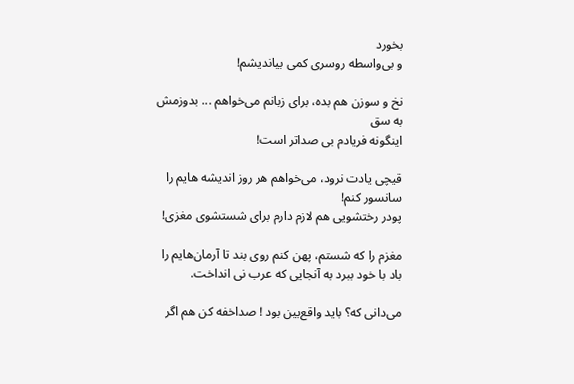بخورد
و بی‌واسطه روسری کمی بیاندیشم!

نخ و سوزن هم بده، برای زبانم می‌خواهم ... بدوزمش به سق
اینگونه فریادم بی صداتر است!

قیچی یادت نرود، می‌خواهم هر روز اندیشه‌ هایم را سانسور کنم!
پودر رختشویی هم لازم دارم برای شستشوی مغزی!

مغزم را که شستم، پهن کنم روی بند تا آرمان‌هایم را باد با خود ببرد به آنجایی که عرب نی انداخت.

می‌دانی که؟ باید واقع‌بین بود ! صداخفه ‌کن هم اگر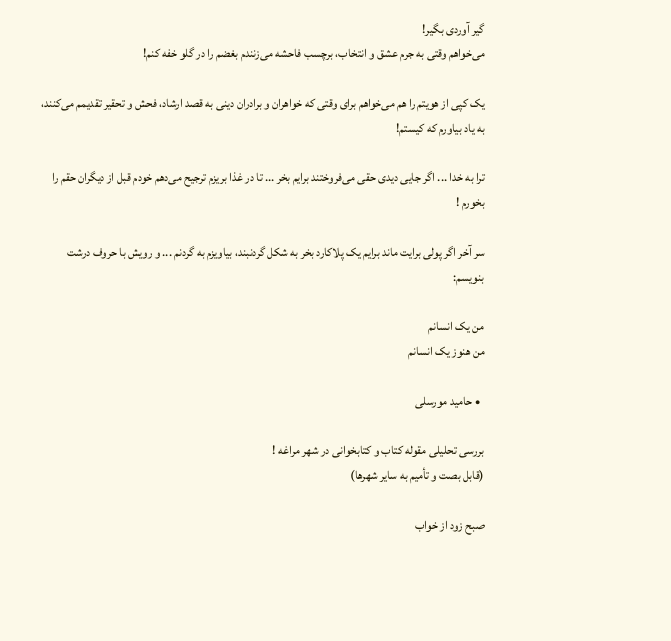گیر آوردی بگیر!
می‌خواهم وقتی به جرم عشق و انتخاب، برچسب فاحشه می‌زنندم بغضم را در گلو خفه کنم!

یک کپی از هویتم را هم می‌خواهم برای وقتی که خواهران و برادران دینی به قصد ارشاد، فحش و تحقیر تقدیمم می‌کنند، به یاد بیاورم که کیستم!

ترا به خدا ... اگر جایی دیدی حقی می‌فروختند برایم بخر ... تا در غذا بریزم ترجیح می‌دهم خودم قبل از دیگران حقم را بخورم !

سر آخر اگر پولی برایت ماند برایم یک پلاکارد بخر به شکل گردنبند، بیاویزم به گردنم ... و رویش با حروف درشت بنویسم:

من یک انسانم
من هنوز یک انسانم

  • حامید مورسلی

بررسی تحلیلی مقوله کتاب و کتابخوانی در شهر مراغه !
(قابل بصت و تأمیم به سایر شهرها)

صبح زود از خواب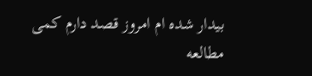بیدار شده ام امروز قصد دارم کمی مطالعه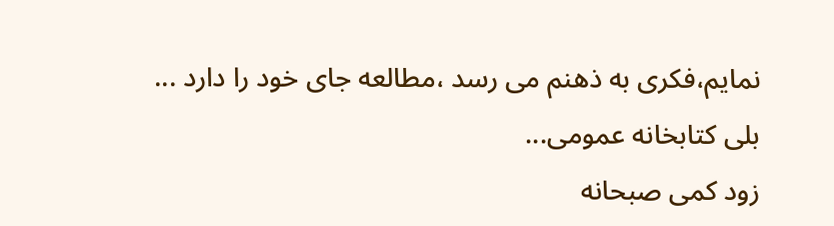نمایم،فکری به ذهنم می رسد ،مطالعه جای خود را دارد ...
بلی کتابخانه عمومی...
زود کمی صبحانه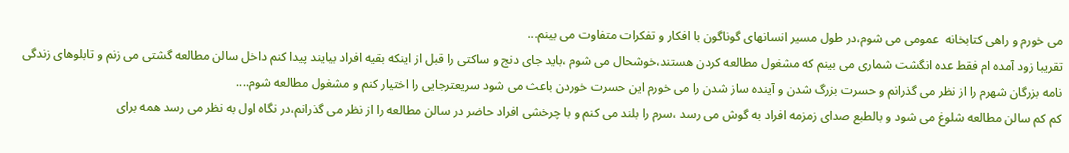می خورم و راهی کتابخانه  عمومی می شوم،در طول مسیر انسانهای گوناگون با افکار و تفکرات متفاوت می بینم...
تقریبا زود آمده ام فقط عده انگشت شماری می بینم که مشغول مطالعه کردن هستند،خوشحال می شوم ،باید جای دنج و ساکتی را قبل از اینکه بقیه افراد بیایند پیدا کنم داخل سالن مطالعه گشتی می زنم و تابلوهای زندگی نامه بزرگان شهرم را از نظر می گذرانم و حسرت بزرگ شدن و آینده ساز شدن را می خورم این حسرت خوردن باعث می شود سریعترجایی را اختیار کنم و مشغول مطالعه شوم....
کم کم سالن مطالعه شلوغ می شود و بالطبع صدای زمزمه افراد به گوش می رسد ،سرم را بلند می کنم و با چرخشی افراد حاضر در سالن مطالعه را از نظر می گذرانم،در نگاه اول به نظر می رسد همه برای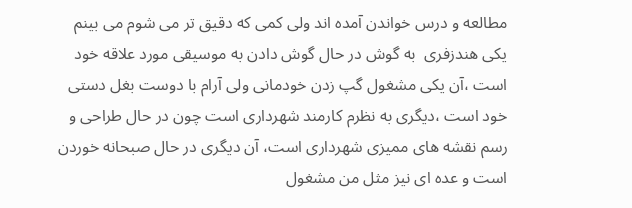مطالعه و درس خواندن آمده اند ولی کمی که دقیق تر می شوم می بینم یکی هندزفری  به گوش در حال گوش دادن به موسیقی مورد علاقه خود است ،آن یکی مشغول گپ زدن خودمانی ولی آرام با دوست بغل دستی خود است ،دیگری به نظرم کارمند شهرداری است چون در حال طراحی و رسم نقشه های ممیزی شهرداری است، آن دیگری در حال صبحانه خوردن است و عده ای نیز مثل من مشغول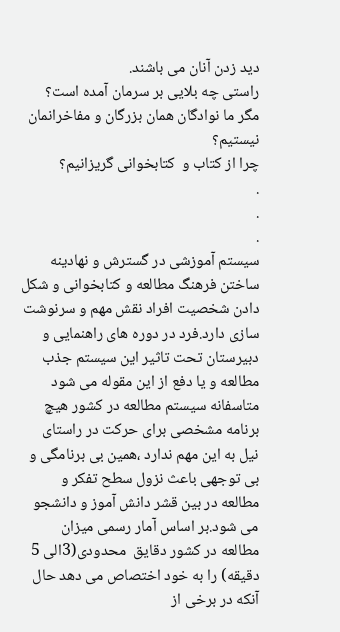دید زدن آنان می باشند.
راستی چه بلایی بر سرمان آمده است؟
مگر ما نوادگان همان بزرگان و مفاخرانمان نیستیم؟
چرا از کتاب و  کتابخوانی گریزانیم؟
.
.
.
سیستم آموزشی در گسترش و نهادینه ساختن فرهنگ مطالعه و کتابخوانی و شکل دادن شخصیت افراد نقش مهم و سرنوشت سازی دارد.فرد در دوره های راهنمایی و دبیرستان تحت تاثیر این سیستم جذب مطالعه و یا دفع از این مقوله می شود متاسفانه سیستم مطالعه در کشور هیچ برنامه مشخصی برای حرکت در راستای نیل به این مهم ندارد ،همین بی برنامگی و بی توجهی باعث نزول سطح تفکر و مطالعه در بین قشر دانش آموز و دانشجو
می شود.بر اساس آمار رسمی میزان مطالعه در کشور دقایق  محدودی(3الی 5 دقیقه) را به خود اختصاص می دهد حال آنکه در برخی از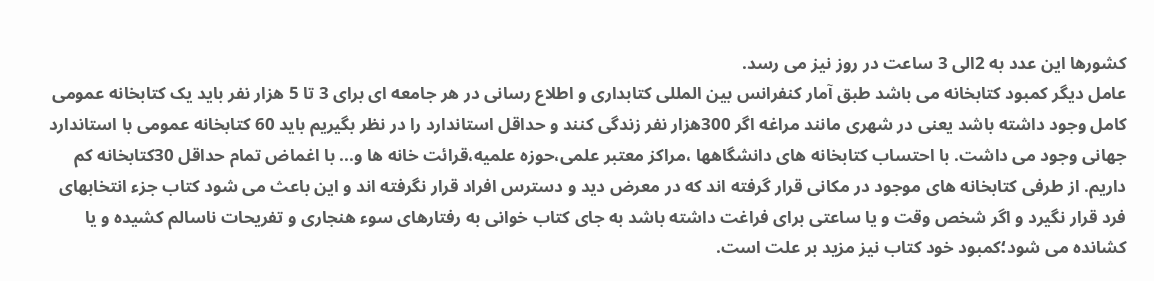کشورها این عدد به 2الی 3 ساعت در روز نیز می رسد.
عامل دیگر کمبود کتابخانه می باشد طبق آمار کنفرانس بین المللی کتابداری و اطلاع رسانی در هر جامعه ای برای 3 تا 5 هزار نفر باید یک کتابخانه عمومی کامل وجود داشته باشد یعنی در شهری مانند مراغه اگر 300هزار نفر زندگی کنند و حداقل استاندارد را در نظر بگیریم باید 60 کتابخانه عمومی با استاندارد جهانی وجود می داشت. با احتساب کتابخانه های دانشگاهها ،مراکز معتبر علمی،حوزه علمیه،قرائت خانه ها و... با اغماض تمام حداقل 30کتابخانه کم داریم. از طرفی کتابخانه های موجود در مکانی قرار گرفته اند که در معرض دید و دسترس افراد قرار نگرفته اند و این باعث می شود کتاب جزء انتخابهای فرد قرار نگیرد و اگر شخص وقت و یا ساعتی برای فراغت داشته باشد به جای کتاب خوانی به رفتارهای سوء هنجاری و تفریحات ناسالم کشیده و یا کشانده می شود؛کمبود خود کتاب نیز مزید بر علت است.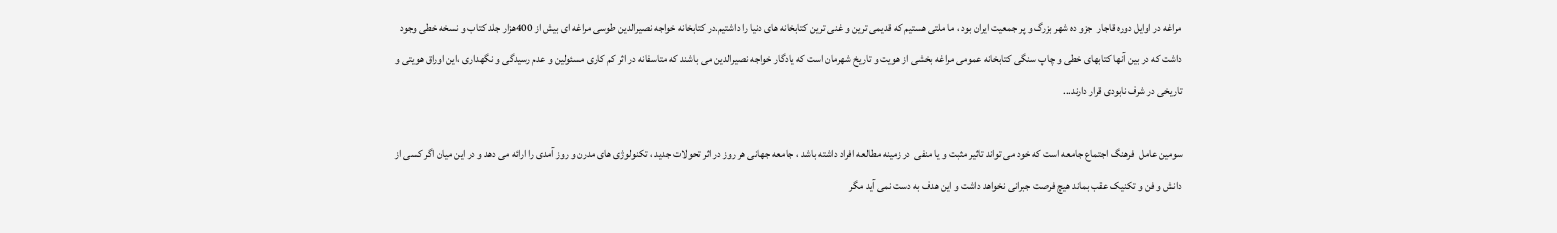مراغه در اوایل دوره قاجار  جزو ده شهر بزرگ و پر جمعیت ایران بود ، ما ملتی هستیم که قدیمی ترین و غنی ترین کتابخانه های دنیا را داشتیم.در کتابخانه خواجه نصیرالدین طوسی مراغه ای بیش از 400هزار جلد کتاب و نسخه خطی وجود داشت که در بین آنها کتابهای خطی و چاپ سنگی کتابخانه عمومی مراغه بخشی از هویت و تاریخ شهرمان است که یادگار خواجه نصیرالدین می باشند که متاسفانه در اثر کم کاری مسئولین و عدم رسیدگی و نگهداری ،این اوراق هویتی و تاریخی در شرف نابودی قرار دارند...

سومین عامل  فرهنگ اجتماع جامعه است که خود می تواند تاثیر مثبت و یا منفی  در زمینه مطالعه افراد داشته باشد ، جامعه جهانی هر روز در اثر تحولات جدید ، تکنولوژی های مدرن و روز آمدی را ارائه می دهد و در این میان اگر کسی از دانش و فن و تکنیک عقب بماند هیچ فرصت جبرانی نخواهد داشت و این هدف به دست نمی آید مگر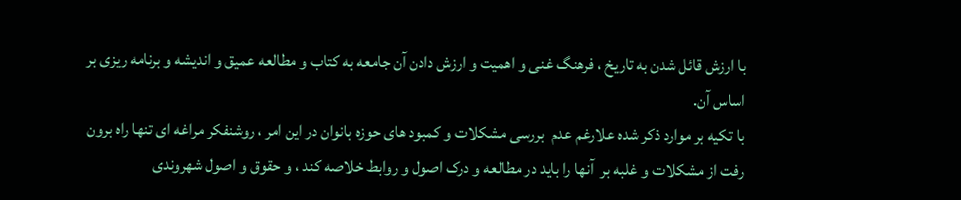با ارزش قائل شدن به تاریخ ، فرهنگ غنی و اهمیت و ارزش دادن آن جامعه به کتاب و مطالعه عمیق و اندیشه و برنامه ریزی بر اساس آن.
با تکیه بر موارد ذکر شده علارغم عدم  بررسی مشکلات و کمبود های حوزه بانوان در این امر ، روشنفکر مراغه ای تنها راه برون رفت از مشکلات و غلبه بر  آنها را باید در مطالعه و درک اصول و روابط خلاصه کند ، و حقوق و اصول شهروندی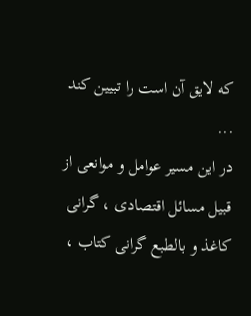که لایق آن است را تبیین کند ...
در این مسیر عوامل و موانعی از قبیل مسائل اقتصادی ، گرانی کاغذ و بالطبع گرانی کتاب ،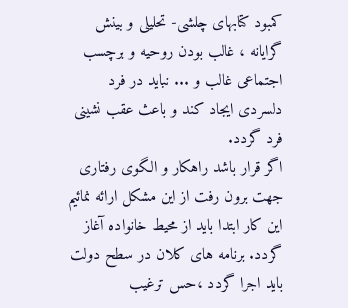کمبود کتابهای چلشی- تحلیلی و بینش گرایانه ، غالب بودن روحیه و برچسب اجتماعی غالب و ... نباید در فرد دلسردی ایجاد کند و باعث عقب نشینی فرد گردد.
اگر قرار باشد راهکار و الگوی رفتاری جهت برون رفت از این مشکل ارائه نمائیم این کار ابتدا باید از محیط خانواده آغاز گردد. برنامه های کلان در سطح دولت باید اجرا گردد ،حس ترغیب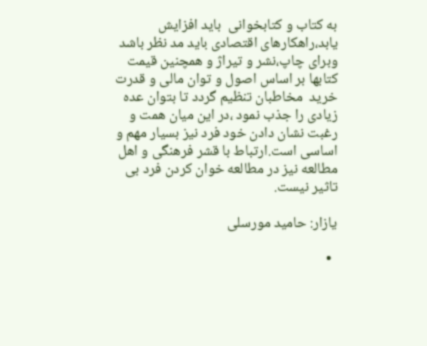به کتاب و کتابخوانی  باید افزایش یابد،راهکارهای اقتصادی باید مد نظر باشد  وبرای چاپ،نشر و تیراژ و همچنین قیمت کتابها بر اساس اصول و توان مالی و قدرت خرید  مخاطبان تنظیم گردد تا بتوان عده زیادی را جذب نمود ،در این میان همت و رغبت نشان دادن خود فرد نیز بسیار مهم و  اساسی است.ارتباط با قشر فرهنگی و اهل مطالعه نیز در مطالعه خوان کردن فرد بی تاثیر نیست.

یازار: حامید مورسلی

  •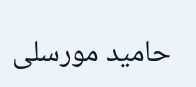حامید مورسلی